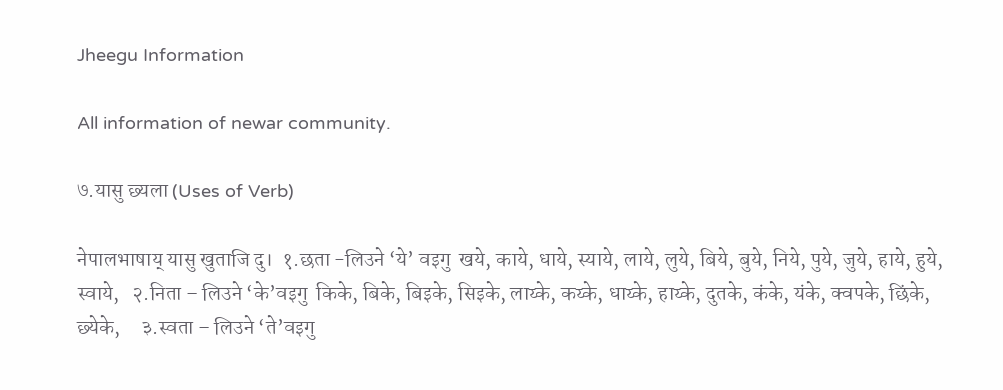Jheegu Information

All information of newar community.

७.यासु छ्यला (Uses of Verb)

नेपालभाषाय् यासु खुताजि दु।  १.छता -लिउने ‘ये’ वइगु  खये, काये, धाये, स्याये, लाये, लुये, बिये, बुये, निये, पुये, जुये, हाये, हुये, स्वाये,   २.निता – लिउने ‘के’वइगु  किके, बिके, बिइके, सिइके, लाय्के, कय्के, धाय्के, हाय्के, दुतके, कंके, यंके, क्वपके, छिंके, छ्येके,     ३.स्वता – लिउने ‘ते’वइगु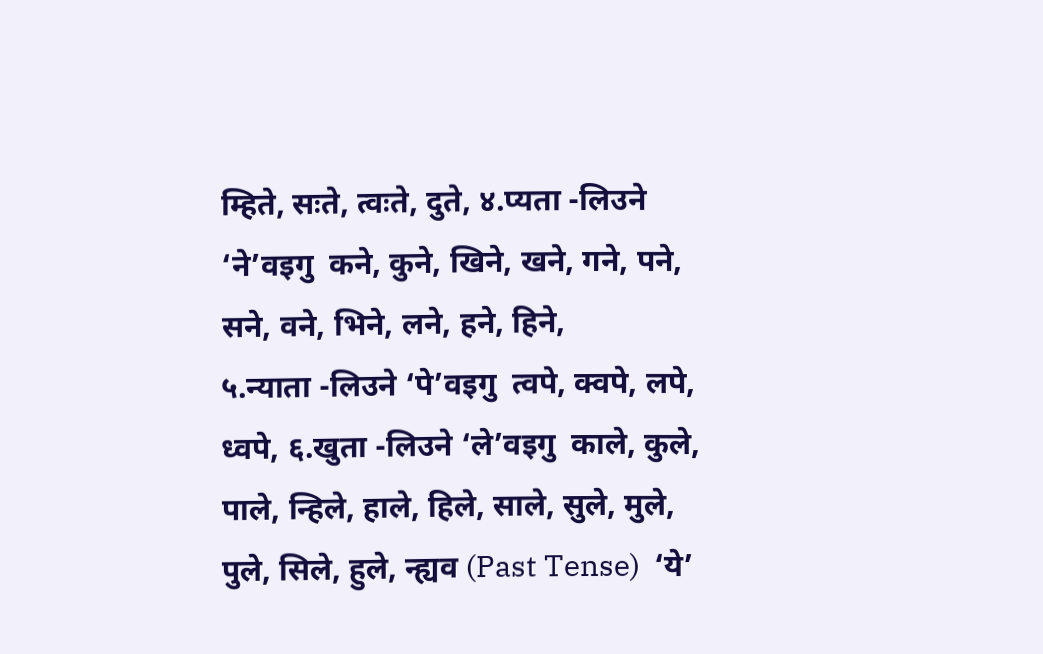म्हिते, सःते, त्वःते, दुते, ४.प्यता -लिउने ‘ने’वइगु  कने, कुने, खिने, खने, गने, पने, सने, वने, भिने, लने, हने, हिने,       ५.न्याता -लिउने ‘पे’वइगु  त्वपे, क्वपे, लपे, ध्वपे, ६.खुता -लिउने ‘ले’वइगु  काले, कुले, पाले, न्हिले, हाले, हिले, साले, सुले, मुले, पुले, सिले, हुले, न्ह्यव (Past Tense)  ‘ये’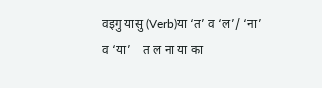वइगु यासु (Verb)या ‘त’ व ‘ल’/ ‘ना’ व ‘या’    त ल ना या का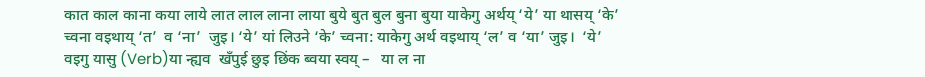कात काल काना कया लाये लात लाल लाना लाया बुये बुत बुल बुना बुया याकेगु अर्थय् ‘ये’ या थासय् ‘के’ च्वना वइथाय् ‘त’  व ‘ना’  जुइ। ‘ये’ यां लिउने ‘के’ च्वना: याकेगु अर्थ वइथाय् ‘ल’ व ‘या’ जुइ।  ‘ये’ वइगु यासु (Verb)या न्ह्यव  खँपुई छुइ छिंक ब्वया स्वय् –   या ल ना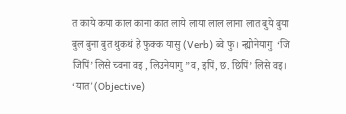त काये कया काल काना कात लाये लाया लाल लाना लात बुये बुया बुल बुना बुत थुकथं हे फुक्क यासु (Verb) ब्वे फु। न्ह्योनेयागु  ‘जि जिपिं’ लिसे च्वना वइ , लिउनेयागु ”व, इपिं, छ. छिपिं’ लिसे वइ। ‘यात'(Objective)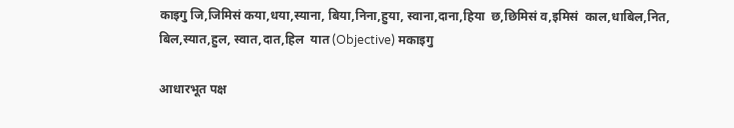काइगु जि,जिमिसं कया,धया,स्याना, बिया,निना,हुया, स्वाना,दाना,हिया  छ,छिमिसं व,इमिसं  काल,धाबिल,नित, बिल,स्यात,हुल, स्वात,दात,हिल  यात (Objective) मकाइगु

आधारभूत पक्ष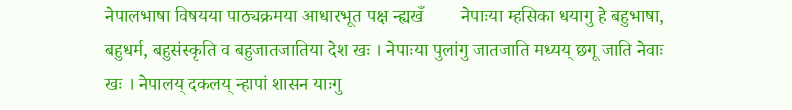नेपालभाषा विषयया पाठ्यक्रमया आधारभूत पक्ष न्ह्यखँ        नेपाःया म्हसिका धयागु हे बहुभाषा, बहुधर्म, बहुसंस्कृति व बहुजातजातिया देश खः । नेपाःया पुलांगु जातजाति मध्यय्‌ छगू जाति नेवाः खः । नेपालय् दकलय्‌ न्हापां शासन याःगु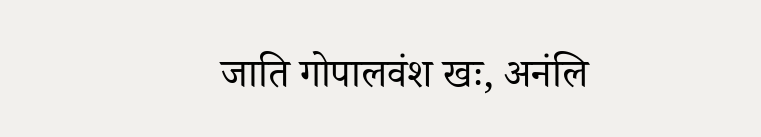जाति गोपालवंश खः, अनंलि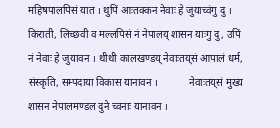महिषपालपिसं यात । थुपिं आःतक्कन नेवाः हे जुयाच्वंगु दु । किराती, लिच्छवी व मल्लपिसं नं नेपालय् शासन याःगु दु, उपिं नं नेवाः हे जुयावन । थीथी कालखण्डय्‌ नेवाःतय्‌सं आपालं धर्म, संस्कृति, सम्पदाया विकास यानावन ।            नेवाःतय्‌सं मुख्य शासन नेपालमण्डल दुने च्वनाः यानावन ।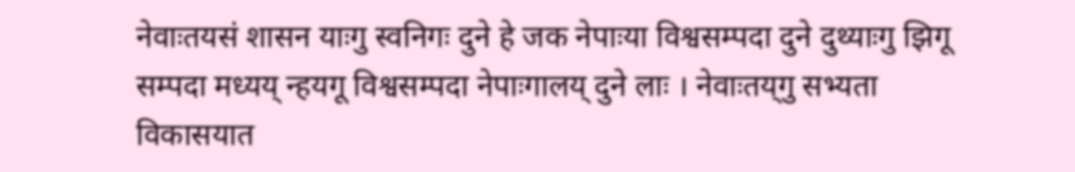नेवाःतयसं शासन याःगु स्वनिगः दुने हे जक नेपाःया विश्वसम्पदा दुने दुथ्याःगु झिगू सम्पदा मध्यय्‌ न्हयगू विश्वसम्पदा नेपाःगालय्‌ दुने लाः । नेवाःतय्‌गु सभ्यता विकासयात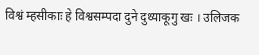विश्वं म्हसीकाः हे विश्वसम्पदा दुने दुथ्याकूगु खः । उलिजक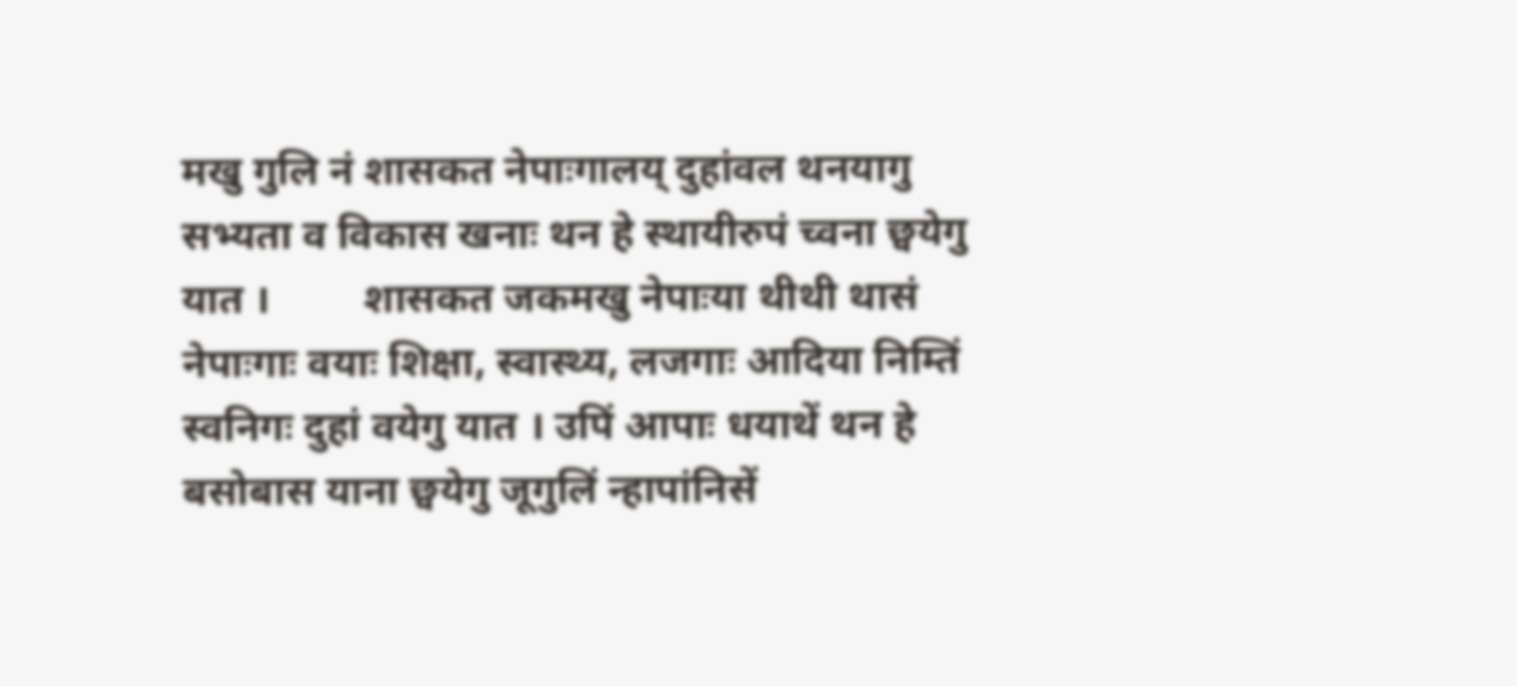मखु गुलि नं शासकत नेपाःगालय्‌ दुहांवल थनयागु सभ्यता व विकास खनाः थन हे स्थायीरुपं च्वना छ्वयेगु यात ।         शासकत जकमखु नेपाःया थीथी थासं नेपाःगाः वयाः शिक्षा, स्वास्थ्य, लजगाः आदिया निम्तिं स्वनिगः दुहां वयेगु यात । उपिं आपाः धयाथें थन हे बसोबास याना छ्वयेगु जूगुलिं न्हापांनिसें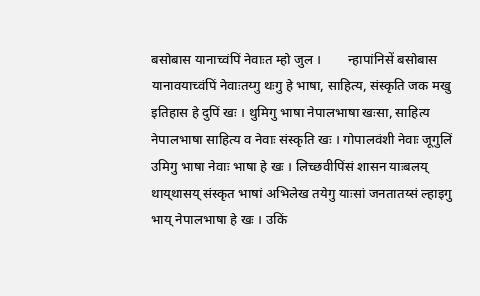बसोबास यानाच्वंपिं नेवाःत म्हो जुल ।        न्हापांनिसें बसोबास यानावयाच्वंपिं नेवाःतय्गु थःगु हे भाषा, साहित्य, संस्कृति जक मखु इतिहास हे दुपिं खः । थुमिगु भाषा नेपालभाषा खःसा, साहित्य नेपालभाषा साहित्य व नेवाः संस्कृति खः । गोपालवंशी नेवाः जूगुलिं उमिगु भाषा नेवाः भाषा हे खः । लिच्छवीपिंसं शासन याःबलय्‌ थाय्‌थासय्‌ संस्कृत भाषां अभिलेख तयेगु याःसां जनतातय्सं ल्हाइगु भाय्‌ नेपालभाषा हे खः । उकिं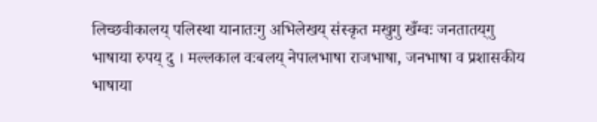लिच्छवीकालय्‌ पलिस्था यानातःगु अभिलेखय्‌ संस्कृत मखुगु खँग्वः जनतातय्‌गु भाषाया रुपय्‌ दु । मल्लकाल वःबलय्‌ नेपालभाषा राजभाषा, जनभाषा व प्रशासकीय भाषाया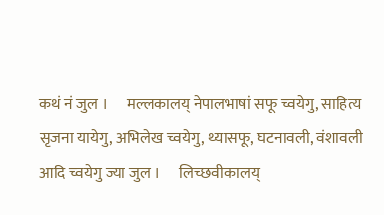कथं नं जुल ।      मल्लकालय्‌ नेपालभाषां सफू च्वयेगु, साहित्य सृजना यायेगु, अभिलेख च्वयेगु, थ्यासफू, घटनावली, वंशावली आदि च्वयेगु ज्या जुल ।      लिच्छवीकालय्‌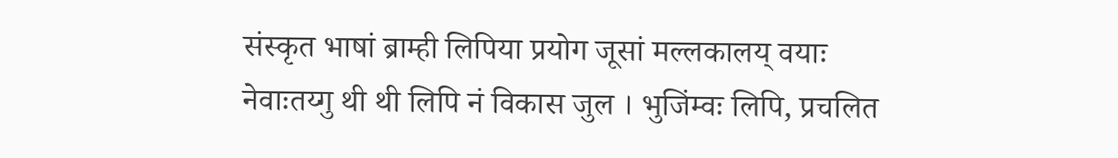संस्कृत भाषां ब्राम्ही लिपिया प्रयोग जूसां मल्लकालय्‌ वयाः नेवाःतय्गु थी थी लिपि नं विकास जुल । भुजिंम्वः लिपि, प्रचलित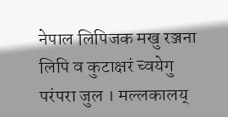नेपाल लिपिजक मखु रञ्जना लिपि व कुटाक्षरं च्वयेगु परंपरा जुल । मल्लकालय्‌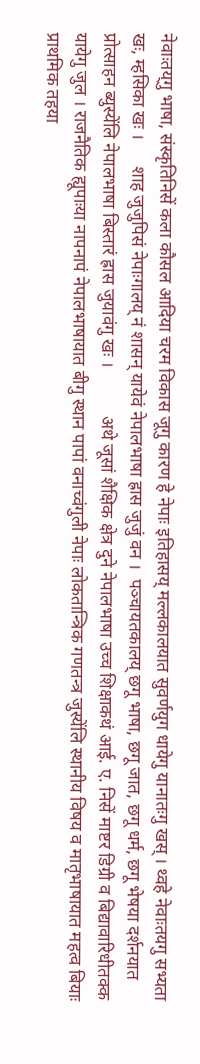नेवाःतय्‌गु भाषा, संस्कृतिनिसें कला कौसल आदिया चरम विकास जूगु कारण हे नेपाः इतिहासय्‌ मल्लकालयात सुवर्णयुग धायेगु यानातःगु खस् । थ्वहे नेवाःतयगु सभ्यता खः, म्हसिका खः ।      शाह जुजुपिसं नेपाःगालय्‌ नं शासन् यायेवं नेपालभाषा ह्रास जुजुं वन ।  पञ्चायतकालय्‌ छगू भाषा, छगू जात, छगू धर्म, छगू भेषया दर्शनयात प्रोत्साहन ब्युस्येंलि नेपालभाषा बिस्तारं ह्रास जुयावंगु खः ।           अथे जूसां शैक्षिक क्षेत्र दुने नेपालभाषा उच्च शिक्षाकथं आई. ए. निसें माष्टर डिग्री व बिद्यावारिधीतक्क यायेगु जुल । राजनैतिक ह्यूपाःया नापनापं नेपालभाषायात बीगु स्थान पापां वनाच्वंगुली नेपाः लोकतान्त्रिक गणतन्त्र जुस्येंलि स्थानीय विषय व मातृभाषायात महत्व बियाः प्राथमिक तहया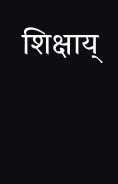शिक्षाय्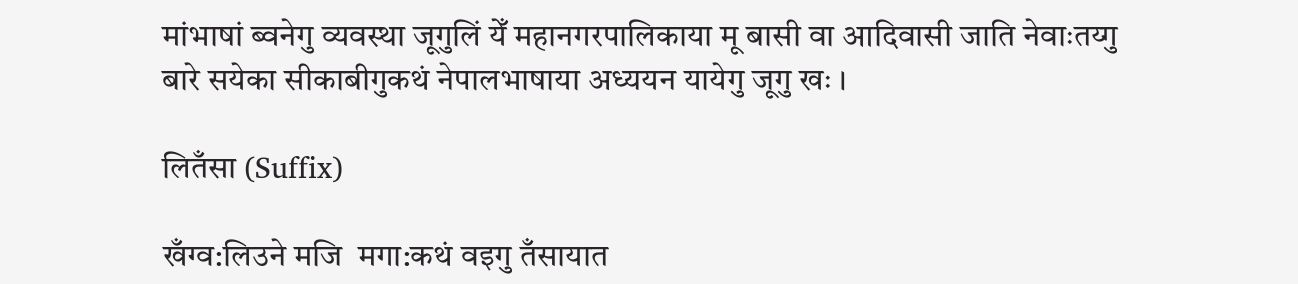मांभाषां ब्वनेगु व्यवस्था जूगुलिं येँ महानगरपालिकाया मू बासी वा आदिवासी जाति नेवाःतय्गु बारे सयेका सीकाबीगुकथं नेपालभाषाया अध्ययन यायेगु जूगु खः ।

लितँसा (Suffix)

खँग्व:लिउने मजि  मगा:कथं वइगु तँसायात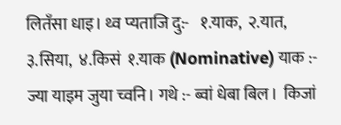लितँसा धाइ। थ्व प्यताजि दु:-   १.याक,  २.यात,  ३.सिया,  ४.किसं  १.याक (Nominative) याक :- ज्या याइम जुया च्वनि। गथे :- ब्वां धेबा बिल।  किजां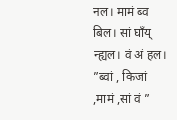नल। मामं ब्व बिल। सां घाँय् न्ह्यल। वं अं हल।   ”ब्वां , किजां ,मामं ,सां वं ”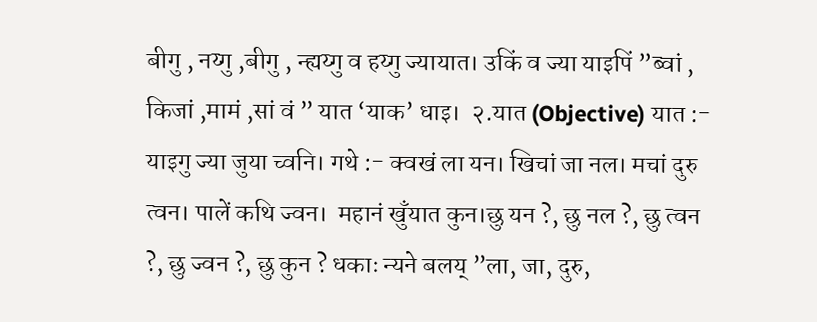बीगु , नय्गु ,बीगु , न्ह्यय्गु व हय्गु ज्यायात। उकिं व ज्या याइपिं ”ब्वां , किजां ,मामं ,सां वं ” यात ‘याक’ धाइ।  २.यात (Objective) यात :- याइगु ज्या जुया च्वनि। गथे :- क्वखं ला यन। खिचां जा नल। मचां दुरु त्वन। पालें कथि ज्वन।  महानं खुँयात कुन।छु यन ?, छु नल ?, छु त्वन ?, छु ज्वन ?, छु कुन ? धकाः न्यने बलय्‌ ”ला, जा, दुरु,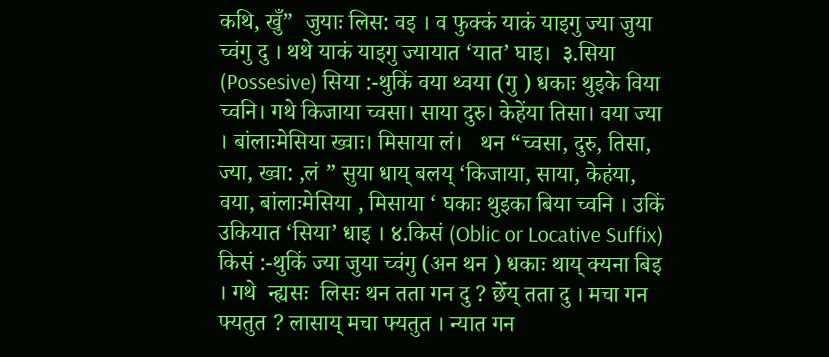कथि, खुँ”  जुयाः लिस: वइ । व फुक्कं याकं याइगु ज्या जुया च्वंगु दु । थथे याकं याइगु ज्यायात ‘यात’ घाइ।  ३.सिया (Possesive) सिया :-थुकिं वया थ्वया (गु ) धकाः थुइके विया च्वनि। गथे किजाया च्वसा। साया दुरु। केहेंया तिसा। वया ज्या । बांलाःमेसिया ख्वाः। मिसाया लं।   थन “च्वसा, दुरु, तिसा, ज्या, ख्वा: ,लं ” सुया धाय्‌ बलय् ‘किजाया, साया, केहंया, वया, बांलाःमेसिया , मिसाया ‘ घकाः थुइका बिया च्वनि । उकिं उकियात ‘सिया’ धाइ । ४.किसं (Oblic or Locative Suffix) किसं :-थुकिं ज्या जुया च्वंगु (अन थन ) धकाः थाय् क्यना बिइ । गथे  न्ह्यसः  लिसः थन तता गन दु ? छेँय् तता दु । मचा गन फ्यतुत ? लासाय्‌ मचा फ्यतुत । न्यात गन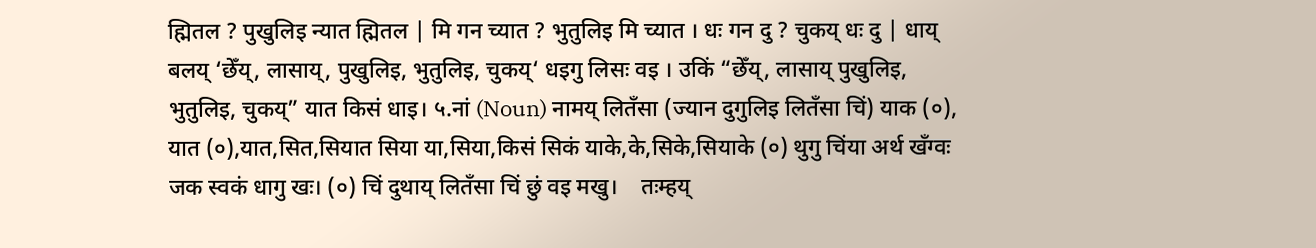ह्मितल ? पुखुलिइ न्यात ह्मितल | मि गन च्यात ? भुतुलिइ मि च्यात । धः गन दु ? चुकय्‌ धः दु | धाय्‌ बलय्‌ ‘छेँय्‌, लासाय्‌, पुखुलिइ, भुतुलिइ, चुकय्‘ धइगु लिसः वइ । उकिं “छेँय्, लासाय्‌ पुखुलिइ, भुतुलिइ, चुकय्‌” यात किसं धाइ। ५.नां (Noun) नामय् लितँसा (ज्यान दुगुलिइ लितँसा चिं) याक (०), यात (०),यात,सित,सियात सिया या,सिया,किसं सिकं याके,के,सिके,सियाके (०) थुगु चिंया अर्थ खँग्वः जक स्वकं धागु खः। (०) चिं दुथाय् लितँसा चिं छुं वइ मखु।    तःम्हय्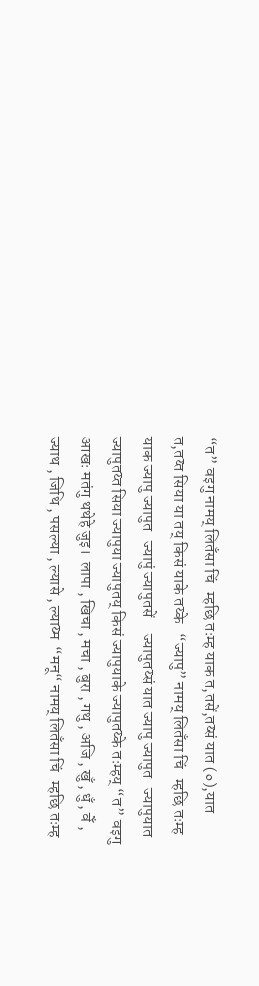“त” वइगु नामय् लितँसा चिं   म्हछि तःम्ह याक त,तसें,तय्सं यात (०),यात त,तय्त सिया या तय् किसं याके तय्के   “ज्यापु” नामय् लितँसा चिं   म्हछि तःम्ह याक ज्यापु ज्यापुत   ज्यापुं ज्यापुतसें     ज्यापुतय्सं यात ज्यापु ज्यापुत   ज्यापुयात ज्यापुतय्त सिया ज्यापुया ज्यापुतय् किसं ज्यापुयाके ज्यापुतय्के तःम्हय् “त” वइगु आखः मतंगु थथेहे जुइ।  लापा , खिचा , मचा , बुरा , गथु , अजि , खुँ , धुँ , वेँ , ज्याथ , जिथि , पसल्या , ल्यासे , ल्याय्म  “मनू“ नामय् लितँसा चिं   म्हछि तःम्ह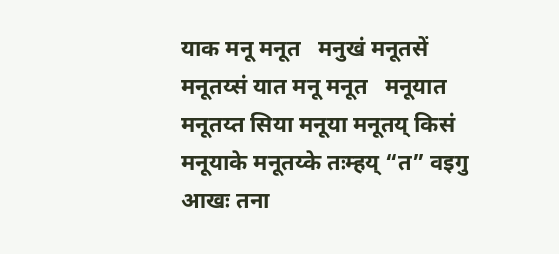याक मनू मनूत   मनुखं मनूतसें     मनूतय्सं यात मनू मनूत   मनूयात मनूतय्त सिया मनूया मनूतय् किसं मनूयाके मनूतय्के तःम्हय् “त” वइगु आखः तना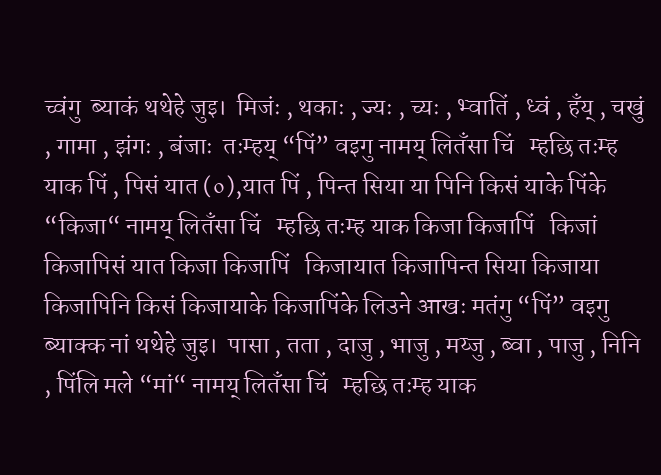च्वंगु  ब्याकं थथेहे जुइ।  मिजंः , थकाः , ज्यः , च्यः , भ्वातिं , ध्वं , हँय् , चखुं , गामा , झंगः , बंजाः  तःम्हय् “पिं” वइगु नामय् लितँसा चिं   म्हछि तःम्ह याक पिं , पिसं यात (०),यात पिं , पिन्त सिया या पिनि किसं याके पिंके “किजा“ नामय् लितँसा चिं   म्हछि तःम्ह याक किजा किजापिं   किजां किजापिसं यात किजा किजापिं   किजायात किजापिन्त सिया किजाया किजापिनि किसं किजायाके किजापिंके लिउने आखः मतंगु “पिं” वइगु ब्याक्क नां थथेहे जुइ।  पासा , तता , दाजु , भाजु , मय्जु , ब्वा , पाजु , निनि , पिंलि मले “मां“ नामय् लितँसा चिं   म्हछि तःम्ह याक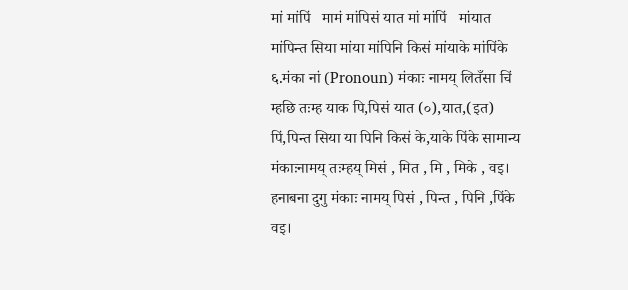मां मांपिं   मामं मांपिसं यात मां मांपिं   मांयात मांपिन्त सिया मांया मांपिनि किसं मांयाके मांपिंके ६.मंका नां (Pronoun) मंकाः नामय् लितँसा चिं   म्हछि तःम्ह याक पि,पिसं यात (०),यात,(इत) पिं,पिन्त सिया या पिनि किसं के,याके पिंके सामान्य मंकाःनामय् तःम्हय् मिसं , मित , मि , मिके , वइ। हनाबना दुगु मंकाः नामय् पिसं , पिन्त , पिनि ,पिंके वइ।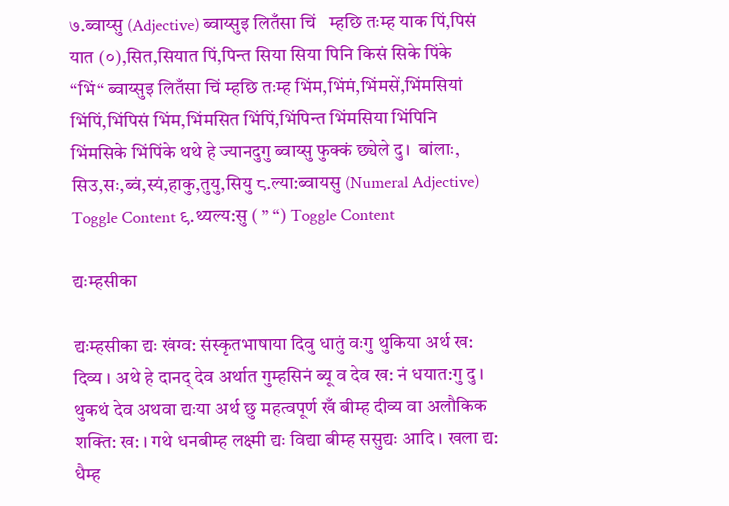७.ब्वाय्सु (Adjective) ब्वाय्सुइ लितँसा चिं   म्हछि तःम्ह याक पिं,पिसं यात (०),सित,सियात पिं,पिन्त सिया सिया पिनि किसं सिके पिंके   “भिं“ ब्वाय्सुइ लितँसा चिं म्हछि तःम्ह भिंम,भिंमं,भिंमसें,भिंमसियां भिंपिं,भिंपिसं भिंम,भिंमसित भिंपिं,भिंपिन्त भिंमसिया भिंपिनि भिंमसिके भिंपिंके थथे हे ज्यानदुगु ब्वाय्सु फुक्कं छ्येले दु।  बांलाः, सिउ,सः,ब्वं,स्यं,हाकु,तुयु,सियु ८.ल्या:ब्वायसु (Numeral Adjective) Toggle Content ९.थ्यल्य:सु ( ” “) Toggle Content

द्यःम्हसीका

द्यःम्हसीका द्यः खंग्व: संस्कृतभाषाया दिवु धातुं वःगु थुकिया अर्थ ख: दिव्य । अथे हे दानद्‌ देव अर्थात गुम्हसिनं ब्यू व देव ख: नं धयात:गु दु । थुकथं देव अथवा द्यःया अर्थ छु महत्वपूर्ण खँ बीम्ह दीव्य वा अलौकिक शक्ति: ख: । गथे धनबीम्ह लक्ष्मी द्यः विद्या बीम्ह ससुद्यः आदि । खला द्य: धैम्ह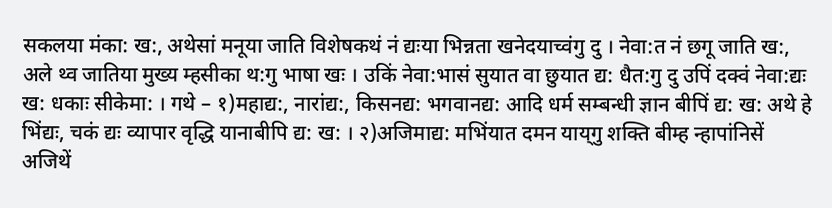सकलया मंका: ख:, अथेसां मनूया जाति विशेषकथं नं द्यःया भिन्नता खनेदयाच्वंगु दु । नेवा:त नं छगू जाति ख:, अले थ्व जातिया मुख्य म्हसीका थ:गु भाषा खः । उकिं नेवा:भासं सुयात वा छुयात द्य: धैत:गु दु उपिं दक्वं नेवा:द्यः ख: धकाः सीकेमा: । गथे – १)महाद्य:, नारांद्य:, किसनद्य: भगवानद्य: आदि धर्म सम्बन्धी ज्ञान बीपिं द्य: ख: अथे हे भिंद्यः, चकं द्यः व्यापार वृद्धि यानाबीपि द्य: ख: । २)अजिमाद्य: मभिंयात दमन याय्‌गु शक्ति बीम्ह न्हापांनिसें अजिथें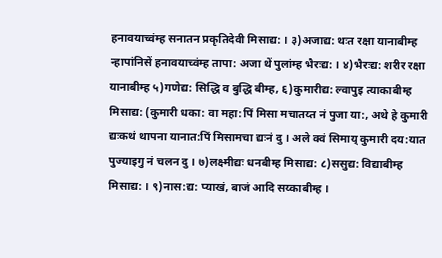हनावयाच्वंम्ह सनातन प्रकृतिदेवी मिसाद्य: । ३)अजाद्य: थःत रक्षा यानाबीम्ह न्हापांनिसें हनावयाच्वंम्ह तापा: अजा थें पुलांम्ह भैरःद्य: । ४)भैरःद्य: शरीर रक्षा यानाबीम्ह ५)गणेद्य: सिद्धि व बुद्धि बीम्ह, ६)कुमारीद्य: ल्वापुइ त्याकाबीम्ह मिसाद्य: (कुमारी धका: वा महा:पिं मिसा मचातय्त नं पुजा या:, अथे हे कुमारी द्यःकथं थापना यानात:पिं मिसामचा द्यःनं दु । अले क्वं सिमाय्‌ कुमारी दय:यात पुज्याइगु नं चलन दु । ७)लक्ष्मीद्यः धनबीम्ह मिसाद्य: ८)ससुद्य: विद्याबीम्ह मिसाद्य: । ९)नास:द्य: प्याखं, बाजं आदि सय्काबीम्ह ।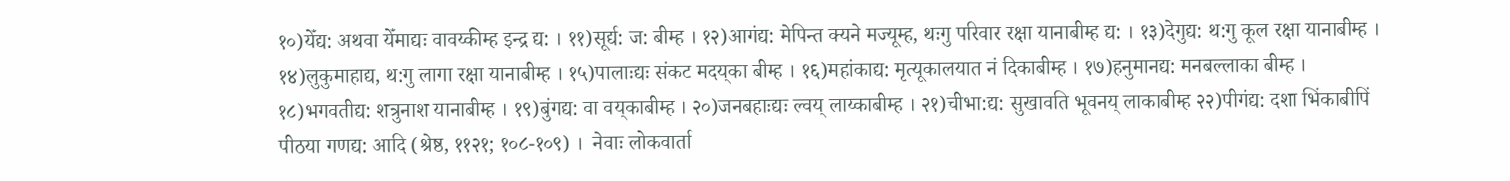१०)येँद्य: अथवा येँमाद्यः वावय्कीम्ह इन्द्र द्य: । ११)सूर्द्य: ज: बीम्ह । १२)आगंद्य: मेपिन्त क्यने मज्यूम्ह, थःगु परिवार रक्षा यानाबीम्ह द्य: । १३)देगुद्य: थ:गु कूल रक्षा यानाबीम्ह । १४)लुकुमाहाद्य, थ:गु लागा रक्षा यानाबीम्ह । १५)पालाःद्यः संकट मदय्‌का बीम्ह । १६)महांकाद्य: मृत्यूकालयात नं दिकाबीम्ह । १७)हनुमानद्य: मनबल्लाका बीम्ह । १८)भगवतीद्य: शत्रुनाश यानाबीम्ह । १९)बुंगद्य: वा वय्‌काबीम्ह । २०)जनबहाःद्यः ल्वय्‌ लाय्काबीम्ह । २१)चीभा:द्य: सुखावति भूवनय्‌ लाकाबीम्ह २२)पीगंद्य: दशा भिंकाबीपिं पीठया गणद्य: आदि (श्रेष्ठ, ११२१; १०८-१०९) ।  नेवाः लोकवार्ता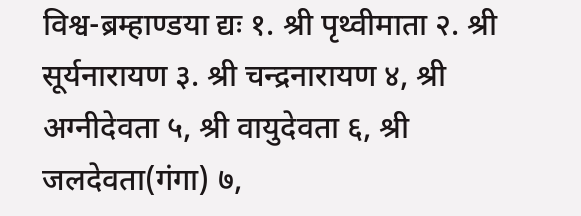विश्व-ब्रम्हाण्डया द्यः १. श्री पृथ्वीमाता २. श्री सूर्यनारायण ३. श्री चन्द्रनारायण ४, श्री अग्नीदेवता ५, श्री वायुदेवता ६, श्री जलदेवता(गंगा) ७,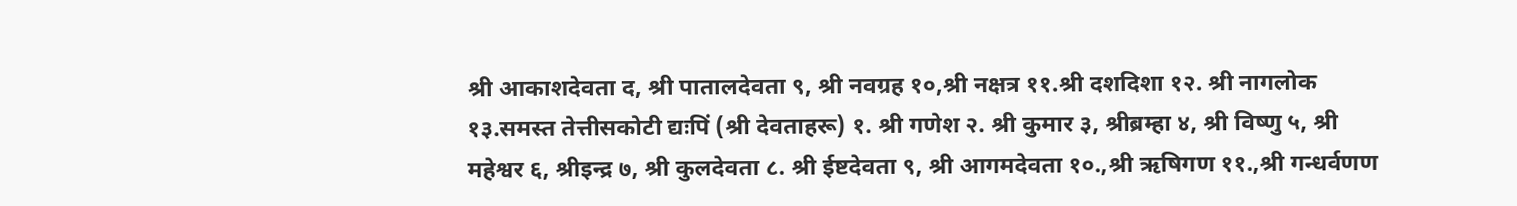श्री आकाशदेवता द, श्री पातालदेवता ९, श्री नवग्रह १०,श्री नक्षत्र ११.श्री दशदिशा १२. श्री नागलोक १३.समस्त तेत्तीसकोटी द्यःपिं (श्री देवताहरू) १. श्री गणेश २. श्री कुमार ३, श्रीब्रम्हा ४, श्री विष्णु ५, श्री महेश्वर ६, श्रीइन्द्र ७, श्री कुलदेवता ८. श्री ईष्टदेवता ९, श्री आगमदेवता १०.,श्री ऋषिगण ११.,श्री गन्धर्वणण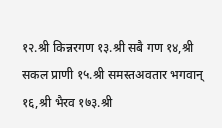१२.श्री किन्नरगण १३.श्री सबै गण १४,श्री सकल प्राणी १५.श्री समस्तअवतार भगवान्‌ १६,श्री भैरव १७३.श्री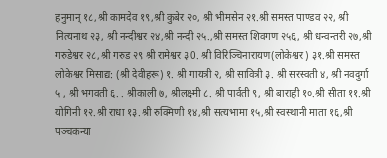हनुमान्‌ १८,श्री कामदेव १९,श्री कुबेर २०, श्री भीमसेन २१.श्री समस्त पाण्डव २२, श्री नित्यनाथ २३, श्री नन्दीश्वर २४,श्री नन्दी २५.,श्री समस्त शिवगण २५६, श्री धन्वन्तरी २७,श्री गरुडेश्वर २८,श्री गरुड २९ श्री रामेश्वर ३0. श्री विरिञ्चिनारायण(लोकेश्वर) ३१.श्री समस्त लोकेश्वर मिसाद्य: (श्री देवीहरू) १. श्री गायत्री २, श्री सावित्री ३. श्री सरस्वती ४, श्री नवदुर्गा ५ , श्री भगवती ६. . श्रीकाली ७, श्रीलक्ष्मी ८. श्री पार्वती ९, श्री बाराही १०.श्री सीता ११.श्री योगिनी १२.श्री राधा १३.श्री रुक्मिणी १४,श्री सत्यभामा १५,श्री स्वस्थानी माता १६,श्री पञ्चकन्या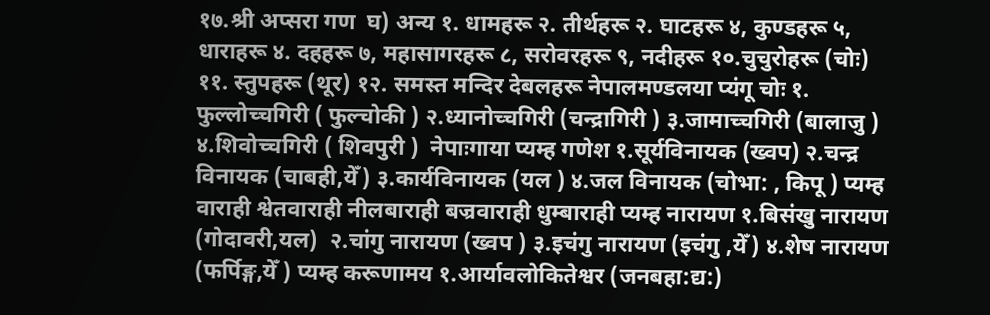१७.श्री अप्सरा गण  घ) अन्य १. धामहरू २. तीर्थहरू २. घाटहरू ४, कुण्डहरू ५, धाराहरू ४. दहहरू ७, महासागरहरू ८, सरोवरहरू ९, नदीहरू १०.चुचुरोहरू (चोः) ११. स्तुपहरू (थूर) १२. समस्त मन्दिर देबलहरू नेपालमण्डलया प्यंगू चोः १. फुल्लोच्चगिरी ( फुल्चोकी ) २.ध्यानोच्चगिरी (चन्द्रागिरी ) ३.जामाच्चगिरी (बालाजु ) ४.शिवोच्चगिरी ( शिवपुरी )  नेपाःगाया प्यम्ह गणेश १.सूर्यविनायक (ख्वप) २.चन्द्र विनायक (चाबही,येँ) ३.कार्यविनायक (यल ) ४.जल विनायक (चोभा: , किपू ) प्यम्ह वाराही श्वेतवाराही नीलबाराही बज्रवाराही धुम्बाराही प्यम्ह नारायण १.बिसंखु नारायण (गोदावरी,यल)  २.चांगु नारायण (ख्वप ) ३.इचंगु नारायण (इचंगु ,येँ) ४.शेष नारायण (फर्पिङ्ग,येँ ) प्यम्ह करूणामय १.आर्यावलोकितेश्वर (जनबहा:द्य:)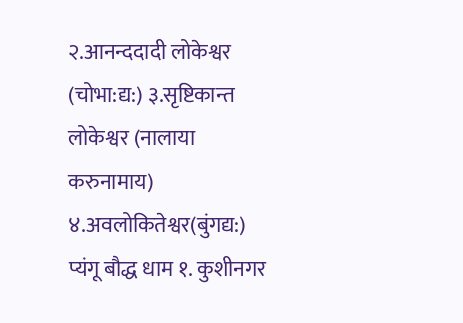२.आनन्ददादी लोकेश्वर (चोभा:द्य:) ३.सृष्टिकान्त लोकेश्वर (नालाया करुनामाय) ४.अवलोकितेश्वर(बुंगद्य:) प्यंगू बौद्ध धाम १. कुशीनगर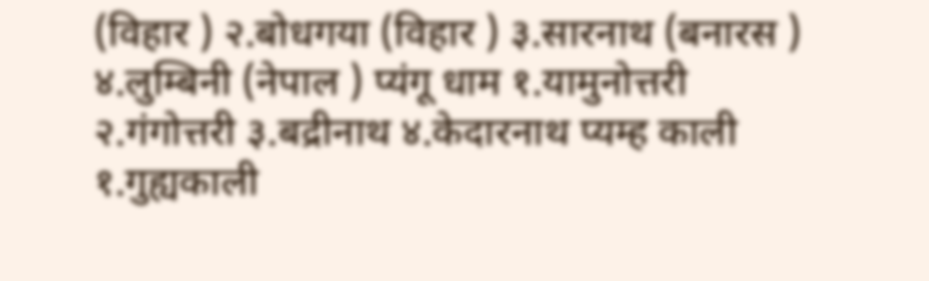(विहार ) २.बोधगया (विहार ) ३.सारनाथ (बनारस ) ४.लुम्बिनी (नेपाल ) प्यंगू धाम १.यामुनोत्तरी २.गंगोत्तरी ३.बद्रीनाथ ४.केदारनाथ प्यम्ह काली १.गुह्यकाली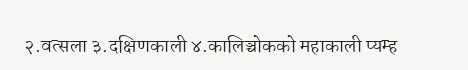२.वत्सला ३.दक्षिणकाली ४.कालिञ्चोकको महाकाली प्यम्ह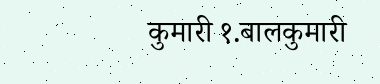कुमारी १.बालकुमारी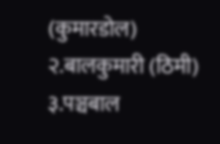(कुमारडोल) २.बालकुमारी (ठिमी) ३.पञ्चबाल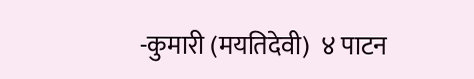-कुमारी (मयतिदेवी)  ४ पाटन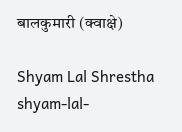बालकुमारी (क्वाक्षे)

Shyam Lal Shrestha
shyam-lal-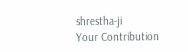shrestha-ji
Your Contribution